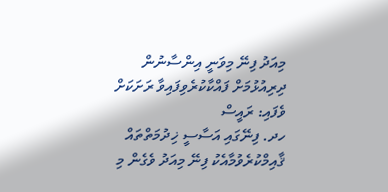މިއަދު ފިނޭ މިވަނީ އިންސާނުން ދިރިއުޅުމަށް ފައްކާކުރެވިފައިވާ ރަށަކަށް ވެފައި: ރައީސް
ހދ. ފިނޭގައި އަސާސީ ޚިދުމަތްތައް ޤާއިމްކުރެވުމާއެކު ފިނޭ މިއަދު ވެގެން މި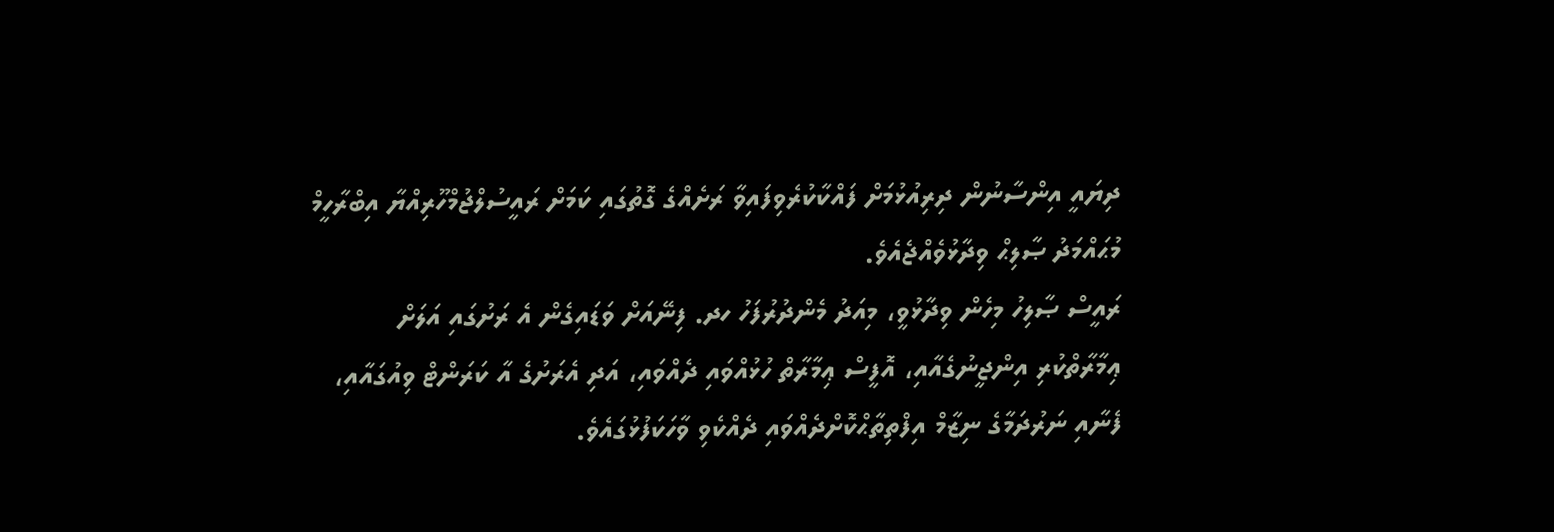ދިޔައީ އިންސާނުން ދިރިއުޅުމަށް ފައްކާކުރެވިފައިވާ ރަށެއްގެ ގޮތުގައި ކަމަށް ރައީސުލްޖުމްހޫރިއްޔާ އިބްރާހީމް މުޙައްމަދު ޞާލިޙް ވިދާޅުވެއްޖެއެވެ.
ރައީސް ޞާލިހު މިހެން ވިދާޅުވީ، މިއަދު މެންދުރުފަހު ހދ. ފިނޭއަށް ވަޑައިގެން އެ ރަށުގައި އަލަށް ޢިމާރާތްކުރި އިންޖީނުގެއާއި، އޮފީސް ޢިމާރާތް ހުޅުއްވައި ދެއްވައި، އަދި އެރަށުގެ އާ ކަރަންޓް ވިއުގައާއި، ފެނާއި ނަރުދަމާގެ ނިޒާމް އިފްތިތާޙްކޮށްދެއްވައި ދެއްކެވި ވާހަކަފުޅުގައެވެ.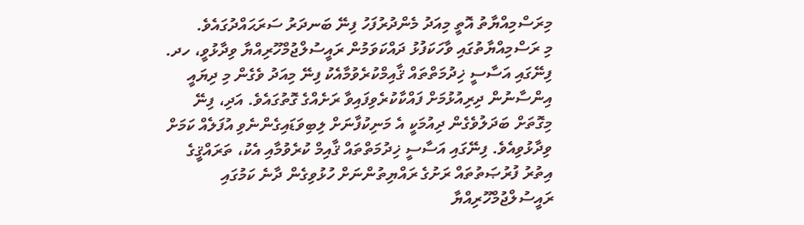މިރަސްމިއްޔާތު އޮތީ މިއަދު މެންދުރުފަހު ފިނޭ ބަނދަރު ސަރަޙައްދުގައެވެ.
މި ރަސްމިއްޔާތުގައި ވާހަކަފުޅު ދައްކަވަމުން ރައީސުލްޖުމްހޫރިއްޔާ ވިދާޅުވީ، ހދ. ފިނޭގައި އަސާސީ ޚިދުމަތްތައް ޤާއިމްކުރެވުމާއެކު ފިނޭ މިއަދު ވެގެން މި ދިޔައީ އިންސާނުން ދިރިއުޅުމަށް ފައްކާކުރެވިފައިވާ ރަށެއްގެ ގޮތުގައެވެ. އަދި، ފިނޭ މިގޮތަށް ބަދަލުވެގެން ދިއުމަކީ އެ މަނިކުފާނަށް ލިބިވަޑައިގެންނެވި އުފަލެއް ކަމަށް ވިދާޅުވިއެވެ. ފިނޭގައި އަސާސީ ޚިދުމަތްތައް ޤާއިމް ކުރެވުމާއި އެކު، ތަރައްޤީގެ އިތުރު ފުރުޞަތުތައް ރަށުގެ ރައްޔިތުންނަށް ހުޅުވިގެން ދާނެ ކަމުގައި ރައީސުލްޖުމްހޫރިއްޔާ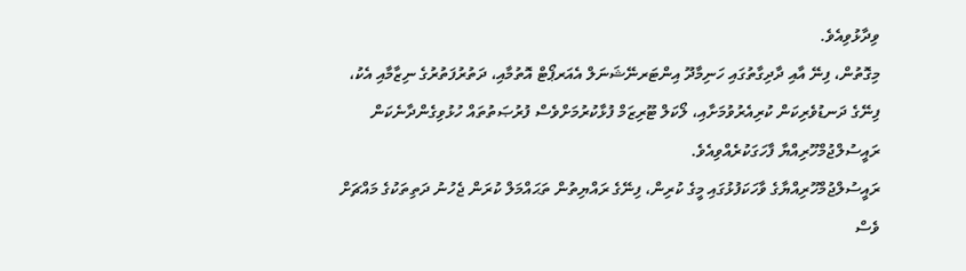ވިދާޅުވިއެވެ.
މިގޮތުން، ފިނޭ އާއި ދާދިގާތުގައި ހަނިމާދޫ އިންޓަރނޭޝަނަލް އެއަރޕޯޓް އޮތުމާއި، ދަތުރުފަތުރުގެ ނިޒާމާއި އެކު، ފިނޭގެ ދަނޑުވެރިކަން ކުރިއެރުވުމަށާއި، ލޯކަލް ޓޫރިޒަމް ފުޅާކުރުމަށްވެސް ފުރުޞަތުތައް ހުޅުވިގެންދާނެކަން ރައީސުލްޖުމްހޫރިއްޔާ ފާހަގަކުރެއްވިއެވެ.
ރައީސުލްޖުމްހޫރިއްޔާގެ ވާހަކަފުޅުގައި މީގެ ކުރިން، ފިނޭގެ ރައްޔިތުން ތަޙައްމަލް ކުރަން ޖެހުނު ދަތިތަކުގެ މައްޗަށް ވެސް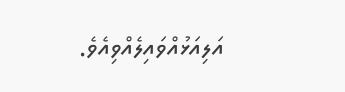އަލިއަޅުއްވައިލެއްވިއެވެ.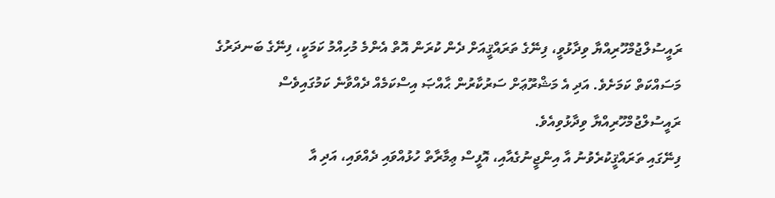ރައީސުލްޖުމްހޫރިއްޔާ ވިދާޅުވީ، ފިނޭގެ ތަރައްޤީއަށް ދެން ކުރަން އޮތް އެންމެ މުހިއްމު ކަމަކީ، ފިނޭގެ ބަނދަރުގެ މަސައްކަތް ކަމަށެވެ. އަދި އެ މަޝްރޫޢަށް ސަރުކާރުން ޙާއްޞަ އިސްކަމެއް ދެއްވާނެ ކަމުގައިވެސް ރައީސުލްޖުމްހޫރިއްޔާ ވިދާޅުވިއެވެ.
ފިނޭގައި ތަރައްޤީކުރެވުނު އާ އިންޖީނުގެއާއި، އޮފީސް ޢިމާރާތް ހުޅުއްވައި ދެއްވައި، އަދި އާ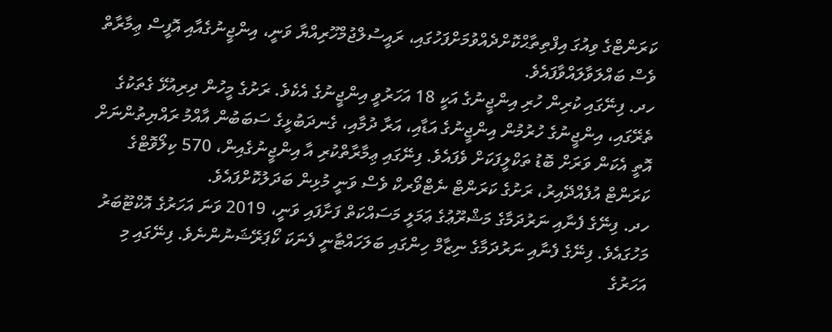ކަރަންޓްގެ ވިއުގަ އިފްތިތާޙްކޮށްދެއްވުމަށްފަހުގައި، ރައީސުލްޖުމްހޫރިއްޔާ ވަނީ، އިންޖީނުގެއާއި އޮފީސް ޢިމާރާތް ވެސް ބައްލަވާލައްވާފައެވެ.
ހދ. ފިނޭގައި ކުރިން ހުރި އިންޖީނުގެ އަކީ 18 އަހަރުވީ އިންޖީނުގެ އެކެވެ. ރަށުގެ މީހުން ދިރިއުޅޭ ގެތަކުގެ ތެރޭގައި، އިންޖީނުގެ ހުރުމުން އިންޖީނުގެ އަޑާއި، އަރާ ދުމާއި، ގެނދަބުޅީގެ ސަބަބުން އާއްމު ރައްޔިތުންނަށް އޮތީ އެކަން ވަރަށް ބޮޑު ތަކްލީފަކަށް ވެފައެވެ. ފިނޭގައި ޢިމާރާތްކުރި އާ އިންޖީނުގެއިން، 570 ކިލޯވޮޓްގެ ކަރަންޓް އުފެއްދޭއިރު، ރަށުގެ ކަރަންޓް ނެޓްވޯރކް ވެސް ވަނީ މުޅިން ބަދަލުކޮށްފައެވެ.
ހދ. ފިނޭގެ ފެނާއި ނަރުދަމާގެ މަޝްރޫޢުގެ ޢަމަލީ މަސައްކަތް ފަށާފައި ވަނީ، 2019 ވަނަ އަހަރުގެ އޮކްޓޫބަރު މަހުގައެވެ. ފިނޭގެ ފެނާއި ނަރުދަމާގެ ނިޒާމް ހިންގައި ބަލަހައްޓާނީ ފެނަކަ ކޯޕަރޭޝަނުންނެވެ. ފިނޭގައި މި އަހަރުގެ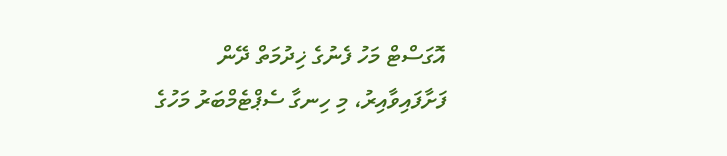އޮގަސްޓް މަހު ފެނުގެ ޚިދުމަތް ދޭން ފަށާފައިވާއިރު، މި ހިނގާ ސެޕްޓެމްބަރު މަހުގެ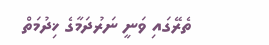ތެރޭގައި ވަނީ ނަރުދަމާގެ ޚިދުމަތް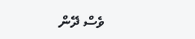ވެސް ދޭން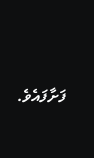ފަށާފައެވެ.